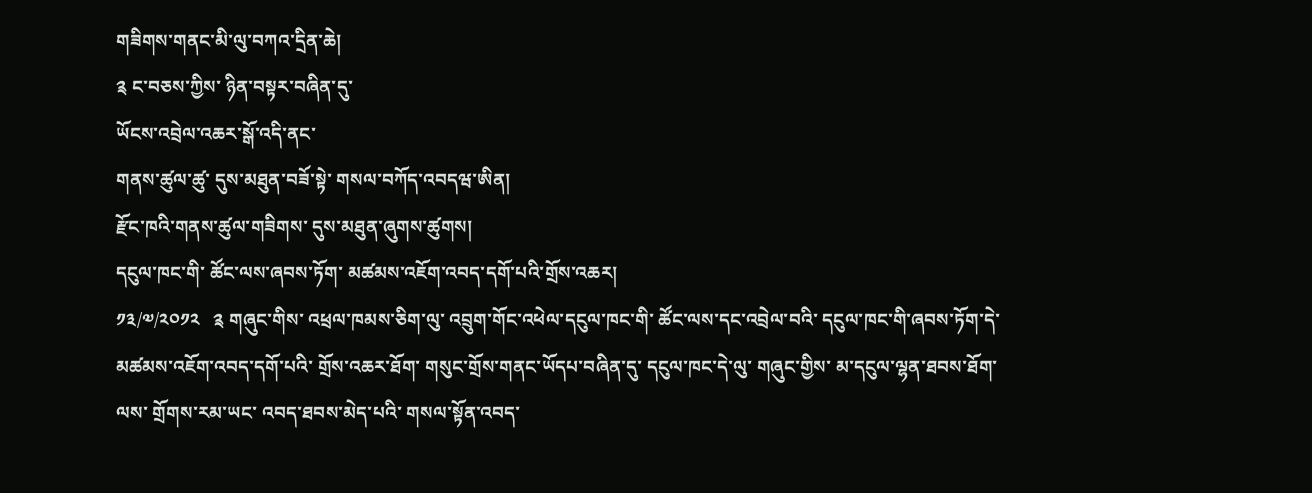གཟིགས་གནང་མི་ལུ་བཀའ་དྲིན་ཆེ།
༉ ང་བཅས་ཀྱིས་ ཉིན་བསྟར་བཞིན་དུ་
ཡོངས་འབྲེལ་འཆར་སྒོ་འདི་ནང་
གནས་ཚུལ་ཚུ་ དུས་མཐུན་བཟོ་སྟེ་ གསལ་བཀོད་འབདཝ་ཨིན།
རྫོང་ཁའི་གནས་ཚུལ་གཟིགས་ དུས་མཐུན་ཞུགས་ཚུགས།
དངུལ་ཁང་གི་ ཚོང་ལས་ཞབས་ཏོག་ མཚམས་འཇོག་འབད་དགོ་པའི་གྲོས་འཆར།
༡༣/༧/༢༠༡༢   ༉ གཞུང་གིས་ འཕྲལ་ཁམས་ཅིག་ལུ་ འབྲུག་གོང་འཕེལ་དངུལ་ཁང་གི་ ཚོང་ལས་དང་འབྲེལ་བའི་ དངུལ་ཁང་གི་ཞབས་ཏོག་དེ་མཚམས་འཇོག་འབད་དགོ་པའི་ གྲོས་འཆར་ཐོག་ གསུང་གྲོས་གནང་ཡོདཔ་བཞིན་དུ་ དངུལ་ཁང་དེ་ལུ་ གཞུང་གྱིས་ མ་དངུལ་ལྷན་ཐབས་ཐོག་ལས་ གྲོགས་རམ་ཡང་ འབད་ཐབས་མེད་པའི་ གསལ་སྟོན་འབད་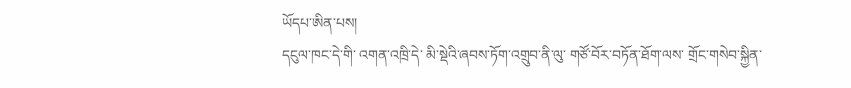ཡོདཔ་ཨིན་པས།
དངུལ་ཁང་དེ་གི་ འགན་འཁྲི་དེ་ མི་སྡེའི་ཞབས་ཏོག་འགྲུབ་ནི་ལུ་ གཙོ་བོར་བཏོན་ཐོག་ལས་ གྲོང་གསེབ་སྐྱིན་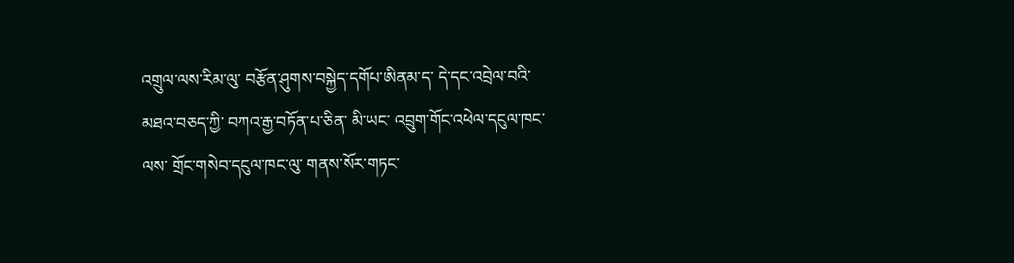འགྲུལ་ལས་རིམ་ལུ་ བརྩོན་ཤུགས་བསྐྱེད་དགོཔ་ཨིནམ་ད་ དེ་དང་འབྲེལ་བའི་ མཐའ་བཅད་ཀྱི་ བཀའ་རྒྱ་བཏོན་པ་ཅིན་ མི་ཡང་ འབྲུག་གོང་འཕེལ་དངུལ་ཁང་ལས་ གྲོང་གསེབ་དངུལ་ཁང་ལུ་ གནས་སོར་གཏང་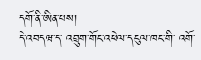དགོ་ནི་ཨིན་པས།
དེ་འབདཝ་ད་ འབྲུག་གོང་འཕེལ་དངུལ་ཁང་གི་ འགོ་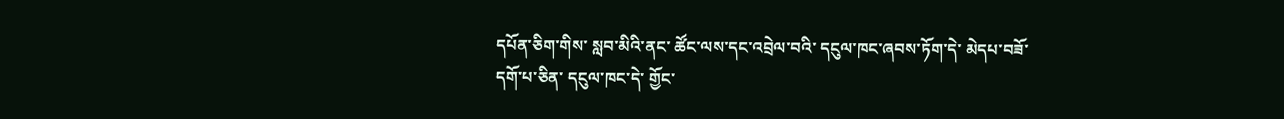དཔོན་ཅིག་གིས་ སླབ་མིའི་ནང་ ཚོང་ལས་དང་འབྲེལ་བའི་ དངུལ་ཁང་ཞབས་ཏོག་དེ་ མེདཔ་བཟོ་དགོ་པ་ཅིན་ དངུལ་ཁང་དེ་ གྱོང་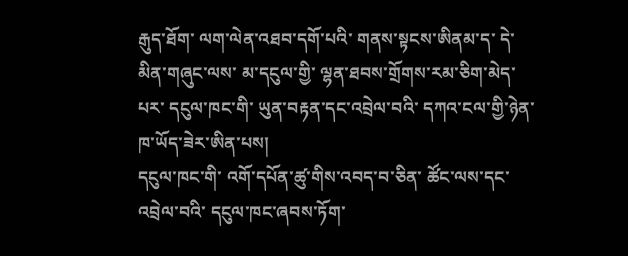རྒུད་ཐོག་ ལག་ལེན་འཐབ་དགོ་པའི་ གནས་སྟངས་ཨིནམ་ད་ དེ་མིན་གཞུང་ལས་ མ་དངུལ་གྱི་ ལྷན་ཐབས་གྲོགས་རམ་ཅིག་མེད་པར་ དངུལ་ཁང་གི་ ཡུན་བརྟན་དང་འབྲེལ་བའི་ དཀའ་ངལ་གྱི་ཉེན་ཁ་ཡོད་ཟེར་ཨིན་པས།
དངུལ་ཁང་གི་ འགོ་དཔོན་ཚུ་གིས་འབད་བ་ཅིན་ ཚོང་ལས་དང་འབྲེལ་བའི་ དངུལ་ཁང་ཞབས་ཏོག་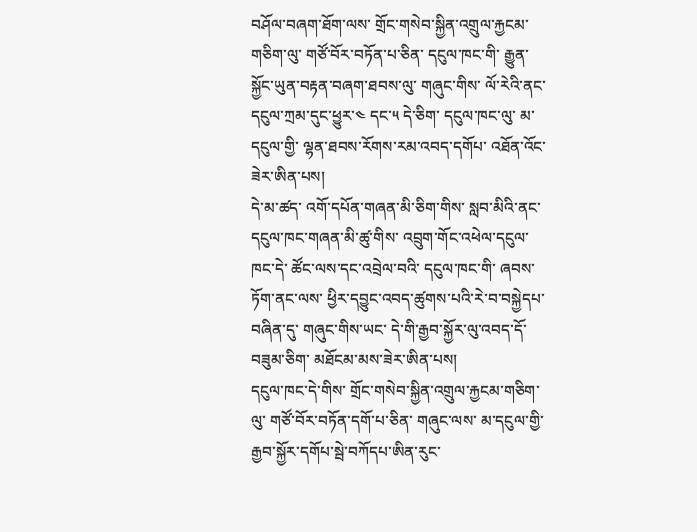བཤོལ་བཞག་ཐོག་ལས་ གྲོང་གསེབ་སྐྱིན་འགྲུལ་རྐྱངམ་གཅིག་ལུ་ གཙོ་བོར་བཏོན་པ་ཅིན་ དངུལ་ཁང་གི་ རྒྱུན་སྐྱོང་ཡུན་བརྟན་བཞག་ཐབས་ལུ་ གཞུང་གིས་ ལོ་རེའི་ནང་ དངུལ་ཀྲམ་དུང་ཕྱུར་༤ དང་༥ དེ་ཅིག་ དངུལ་ཁང་ལུ་ མ་དངུལ་གྱི་ ལྷན་ཐབས་རོགས་རམ་འབད་དགོཔ་ འཐོན་འོང་ཟེར་ཨིན་པས།
དེ་མ་ཚད་ འགོ་དཔོན་གཞན་མི་ཅིག་གིས་ སླབ་མིའི་ནང་ དངུལ་ཁང་གཞན་མི་ཚུ་གིས་ འབྲུག་གོང་འཕེལ་དངུལ་ཁང་དེ་ ཚོང་ལས་དང་འབྲེལ་བའི་ དངུལ་ཁང་གི་ ཞབས་ཏོག་ནང་ལས་ ཕྱིར་དབྱུང་འབད་ཚུགས་པའི་རེ་བ་བསྐྱེདཔ་བཞིན་དུ་ གཞུང་གིས་ཡང་ དེ་གི་རྒྱབ་སྐྱོར་ལུ་འབད་དོ་བཟུམ་ཅིག་ མཐོངམ་མས་ཟེར་ཨིན་པས།
དངུལ་ཁང་དེ་གིས་ གྲོང་གསེབ་སྐྱིན་འགྲུལ་རྐྱངམ་གཅིག་ལུ་ གཙོ་བོར་བཏོན་དགོ་པ་ཅིན་ གཞུང་ལས་ མ་དངུལ་གྱི་ རྒྱབ་སྐྱོར་དགོཔ་སྦེ་བཀོདཔ་ཨིན་རུང་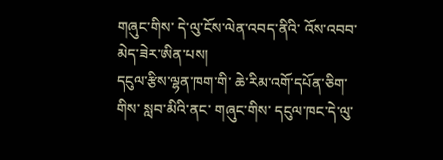གཞུང་གིས་ དེ་ལུ་ངོས་ལེན་འབད་ནིའི་ འོས་འབབ་མེད་ཟེར་ཨིན་པས།
དངུལ་རྩིས་ལྷན་ཁག་གི་ ཆེ་རིམ་འགོ་དཔོན་ཅིག་གིས་ སླབ་མིའི་ནང་ གཞུང་གིས་ དངུལ་ཁང་དེ་ལུ་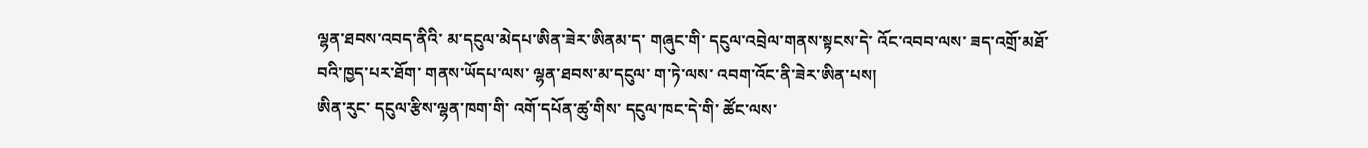ལྷན་ཐབས་འབད་ནིའི་ མ་དངུལ་མེདཔ་ཨིན་ཟེར་ཨིནམ་ད་ གཞུང་གི་ དངུལ་འབྲེལ་གནས་སྟངས་དེ་ འོང་འབབ་ལས་ ཟད་འགྲོ་མཐོ་བའི་ཁྱད་པར་ཐོག་ གནས་ཡོདཔ་ལས་ ལྷན་ཐབས་མ་དངུལ་ ག་ཏེ་ལས་ འབག་འོང་ནི་ཟེར་ཨིན་པས།
ཨིན་རུང་ དངུལ་རྩིས་ལྷན་ཁག་གི་ འགོ་དཔོན་ཚུ་གིས་ དངུལ་ཁང་དེ་གི་ ཚོང་ལས་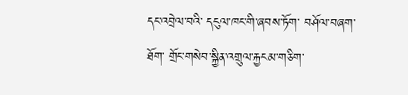དང་འབྲེལ་བའི་ དངུལ་ཁང་གི་ཞབས་ཏོག་ བཤོལ་བཞག་ཐོག་ གྲོང་གསེབ་སྐྱིན་འགྲུལ་རྐྱངམ་གཅིག་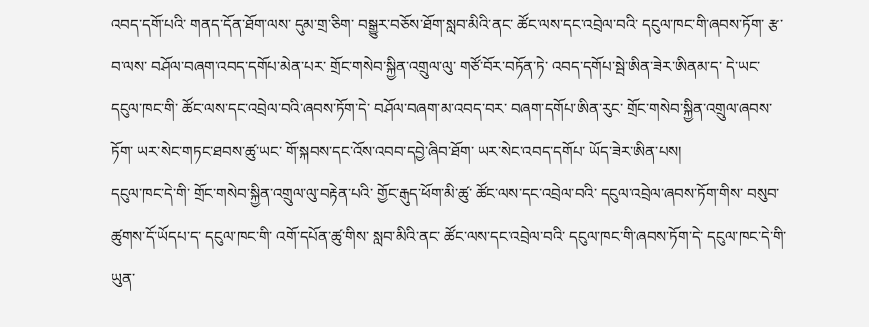འབད་དགོ་པའི་ གནད་དོན་ཐོག་ལས་ དུམ་གྲ་ཅིག་ བསྒྱུར་བཅོས་ཐོག་སླབ་མིའི་ནང་ ཚོང་ལས་དང་འབྲེལ་བའི་ དངུལ་ཁང་གི་ཞབས་ཏོག་ རྩ་བ་ལས་ བཤོལ་བཞག་འབད་དགོཔ་མེན་པར་ གྲོང་གསེབ་སྐྱིན་འགྲུལ་ལུ་ གཙོ་བོར་བཏོན་ཏེ་ འབད་དགོཔ་སྦེ་ཨིན་ཟེར་ཨིནམ་ད་ དེ་ཡང་ དངུལ་ཁང་གི་ ཚོང་ལས་དང་འབྲེལ་བའི་ཞབས་ཏོག་དེ་ བཤོལ་བཞག་མ་འབད་བར་ བཞག་དགོཔ་ཨིན་རུང་ གྲོང་གསེབ་སྐྱིན་འགྲུལ་ཞབས་ཏོག་ ཡར་སེང་གཏང་ཐབས་ཚུ་ཡང་ གོ་སྐབས་དང་འོས་འབབ་དབྱེ་ཞིབ་ཐོག་ ཡར་སེང་འབད་དགོཔ་ ཡོད་ཟེར་ཨིན་པས།
དངུལ་ཁང་དེ་གི་ གྲོང་གསེབ་སྐྱིན་འགྲུལ་ལུ་བརྟེན་པའི་ གྱོང་རྒུད་ཕོག་མི་ཚུ་ ཚོང་ལས་དང་འབྲེལ་བའི་ དངུལ་འབྲེལ་ཞབས་ཏོག་གིས་ བསུབ་ཚུགས་དོ་ཡོདཔ་ད་ དངུལ་ཁང་གི་ འགོ་དཔོན་ཚུ་གིས་ སླབ་མིའི་ནང་ ཚོང་ལས་དང་འབྲེལ་བའི་ དངུལ་ཁང་གི་ཞབས་ཏོག་དེ་ དངུལ་ཁང་དེ་གི་ ཡུན་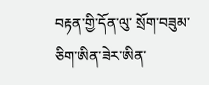བརྟན་གྱི་དོན་ལུ་ སྲོག་བཟུམ་ཅིག་ཨིན་ཟེར་ཨིན་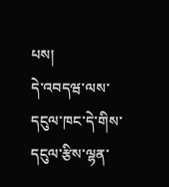པས།
དེ་འབདཝ་ལས་ དངུལ་ཁང་དེ་གིས་ དངུལ་རྩིས་ལྷན་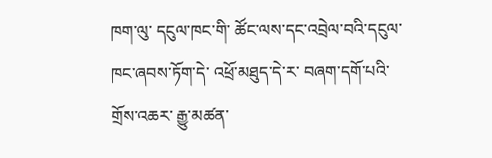ཁག་ལུ་ དངུལ་ཁང་གི་ ཚོང་ལས་དང་འབྲེལ་བའི་དངུལ་ཁང་ཞབས་ཏོག་དེ་ འཕྲོ་མཐུད་དེ་ར་ བཞག་དགོ་པའི་གྲོས་འཆར་ རྒྱུ་མཚན་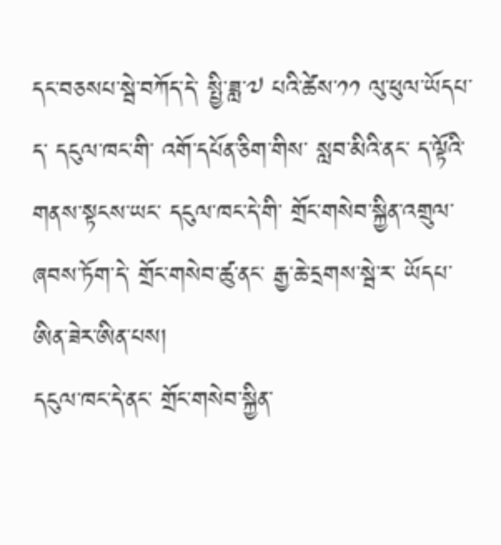དང་བཅསཔ་སྦེ་བཀོད་དེ་ སྤྱི་ཟླ་༧ པའི་ཚེས་༡༡ ལུ་ཕུལ་ཡོདཔ་ད་ དངུལ་ཁང་གི་ འགོ་དཔོན་ཅིག་གིས་ སླབ་མིའི་ནང་ ད་ལྟོའི་གནས་སྟངས་ཡང་ དངུལ་ཁང་དེ་གི་ གྲོང་གསེབ་སྐྱིན་འགྲུལ་ཞབས་ཏོག་དེ་ གྲོང་གསེབ་ཚུ་ནང་ རྒྱ་ཆེ་དྲགས་སྦེ་ར་ ཡོདཔ་ཨིན་ཟེར་ཨིན་པས།
དངུལ་ཁང་དེ་ནང་ གྲོང་གསེབ་སྐྱིན་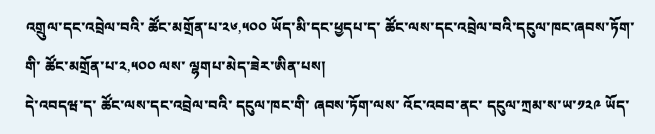འགྲུལ་དང་འབྲེལ་བའི་ ཚོང་མགྲོན་པ་༢༦,༥༠༠ ཡོད་མི་དང་ཕྱདཔ་ད་ ཚོང་ལས་དང་འབྲེལ་བའི་དངུལ་ཁང་ཞབས་ཏོག་གི་ ཚོང་མགྲོན་པ་༢,༥༠༠ ལས་ ལྷགཔ་མེད་ཟེར་ཨིན་པས།
དེ་འབདཝ་ད་ ཚོང་ལས་དང་འབྲེལ་བའི་ དངུལ་ཁང་གི་ ཞབས་ཏོག་ལས་ འོང་འབབ་ནང་ དངུལ་ཀྲམ་ས་ཡ་༡༢༩ ཡོད་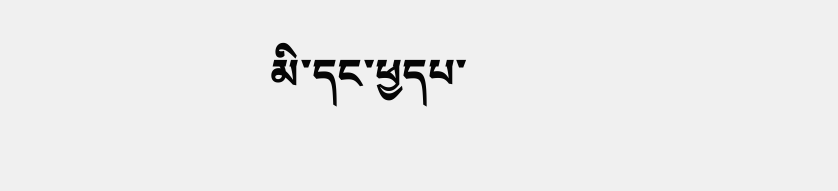མི་དང་ཕྱདཔ་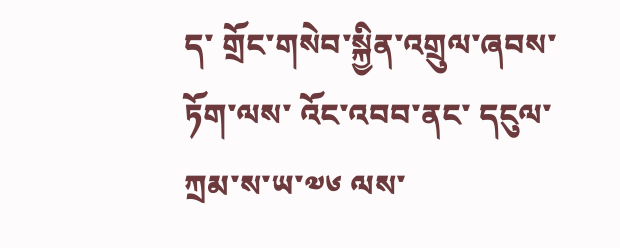ད་ གྲོང་གསེབ་སྐྱིན་འགྲུལ་ཞབས་ཏོག་ལས་ འོང་འབབ་ནང་ དངུལ་ཀྲམ་ས་ཡ་༧༦ ལས་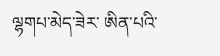ལྷགཔ་མེད་ཟེར་ ཨིན་པའི་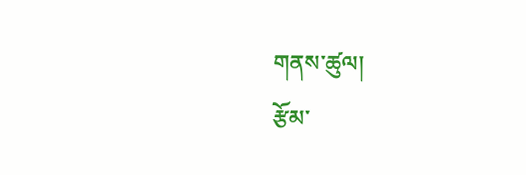གནས་ཚུལ།
རྩོམ་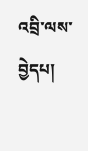འབྲི་ལས་བྱེདཔ།